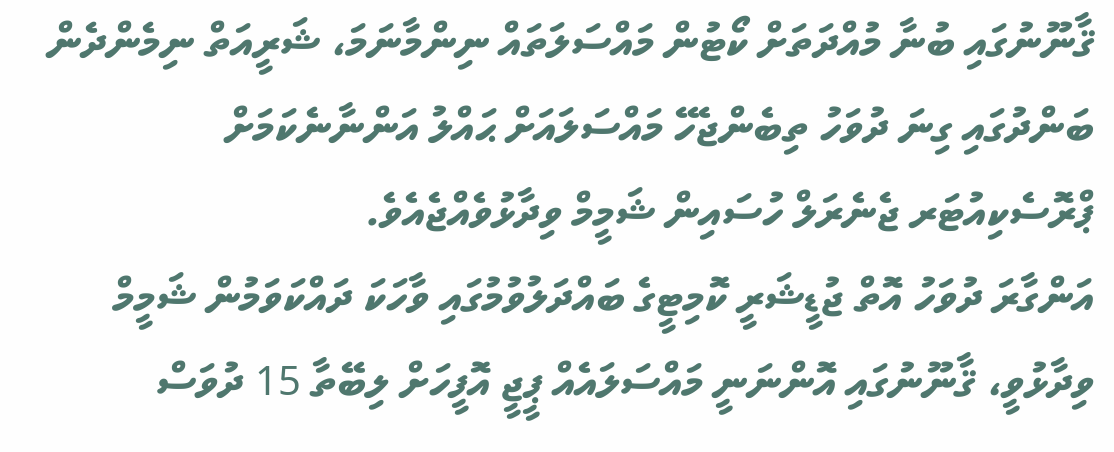ޤާނޫނުގައި ބުނާ މުއްދަތަށް ކޯޓުން މައްސަލަތައް ނިންމާނަމަ، ޝަރީއަތް ނިމެންދެން ބަންދުގައި ގިނަ ދުވަހު ތިބެންޖެހޭ މައްސަލައަށް ޙައްލު އަންނާނެކަމަށް ޕްރޮސެކިއުޓަރ ޖެނެރަލް ހުސައިން ޝަމީމް ވިދާޅުވެއްޖެއެވެ.
އަންގާރަ ދުވަހު އޮތް ޖުޑީޝަރީ ކޮމިޓީގެ ބައްދަލުވުމުގައި ވާހަކަ ދައްކަވަމުން ޝަމީމް ވިދާޅުވީ، ޤާނޫނުގައި އޮންނަނީ މައްސަލައެއް ޕީޖީ އޮފީހަށް ލިބޭތާ 15 ދުވަސް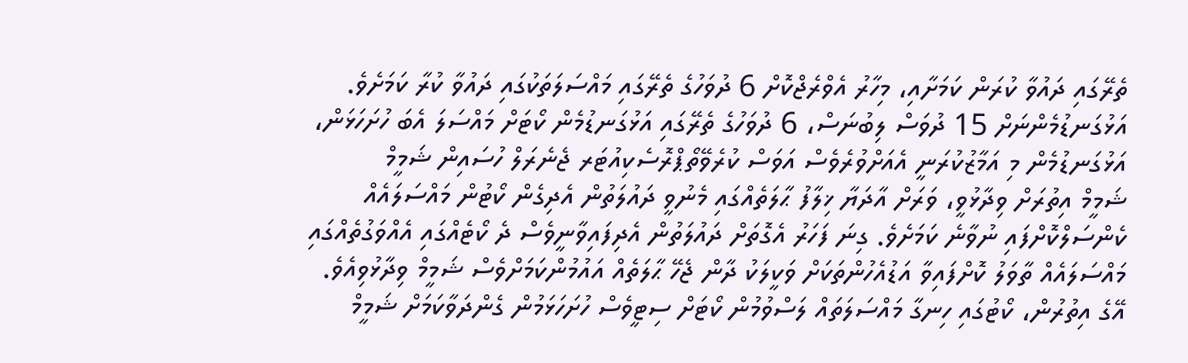ތެރޭގައި ދައުވާ ކުރަން ކަމަށާއި، މިހާރު އެވްރެޖްކޮށް 6 ދުވަހުގެ ތެރޭގައި މައްސަލަތަކުގައި ދައުވާ ކުރާ ކަމަށެވެ.
އަޅުގަނޑުމެންނަށް 15 ދުވަސް ލިބުނަސް، 6 ދުވަހުގެ ތެރޭގައި އަޅުގަނޑުމެން ކޯޓަށް މައްސަލަ އެބަ ހުށަހަޅަން، އަޅުގަނޑުމެން މި އަމާޒުކުރަނީ އެއަށްވުރެވެސް އަވަސް ކުރެވޭތޯޕްރޮސެކިއުޓަރ ޖެނެރަލް ހުސައިން ޝަމީމް
ޝަމީމް އިތުރަށް ވިދާޅުވީ، ވަރަށް އާދަޔާ ޚިލާފު ޙާލަތެއްގައި މެނުވީ ދައުލަތުން އެދިގެން ކޯޓުން މައްސަލައެއް ކެންސަލްކޮށްފައި ނުވާނެ ކަމަށެވެ. ގިނަ ފަހަރު އެގޮތަށް ދައުލަތުން އެދިފައިވާނީވެސް ދެ ކޯޓެއްގައި އެއްވަގުތެއްގައި މައްސަލައެއް ތާވަލު ކޮށްފައިވާ އަޑުއެހުންތަކަށް ވަކީލަކު ދާން ޖެހޭ ޙާލަތެއް އައުމުންކަމަށްވެސް ޝަމީމް ވިދާޅުވިއެވެ. އޭގެ އިތުރުން، ކޯޓުގައި ހިނގާ މައްސަލަތައް ލަސްވުމުން ކޯޓަށް ސިޓީވެސް ހުށަހަޅަމުން ގެންދަވާކަމަށް ޝަމީމް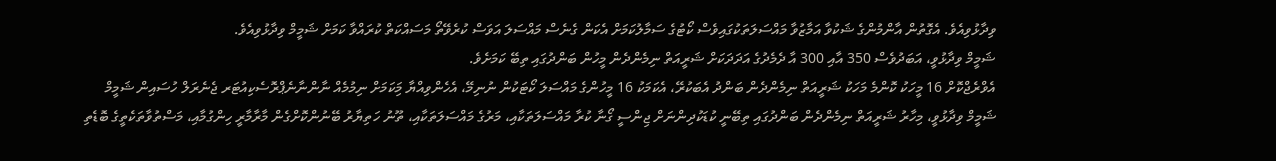ވިދާޅުވިއެވެ. އެގޮތުން އާންމުންގެ ޝަކުވާ އަމާޒުވާ މައްސަލަތަކުގައިވެސް ކޯޓުގެ ސަމާލުކަމަށް އެކަން ގެނެސް މައްސަލަ އަވަސް ކުރެވޭތޯ މަސައްކަތް ކުރައްވާ ކަމަށް ޝަމީމް ވިދާޅުވިއެވެ.
ޝަމީމް ވިދާޅުވީ، އަބަދުވެސް 350 އާއި 300 އާ ދެމެދުގެ އަދަދަކަށް ޝަރީއަތް ނިމެންދެން މީހުން ބަންދުގައި ތިބޭ ކަމަށެވެ.
އެވްރެޖްކޮށް 16 މީހަކު ކޮންމެ މަހަކު ޝަރީއަތް ނިމެންދެން ބަންދު އެބަކުރޭ، އެކަމަކު 16 މީހުންގެ މައްސަލަ ކޯޓަކުން ނުނިމޭ، އެހެންވިއްޔާ މިަކަމަށް ނިމުމެއް ނާންނާނެޕްރޮސެކިއުޓަރ ޖެނެރަލް ހުސައިން ޝަމީމް
ޝަމީމް ވިދާޅުވީ، މިހާރު ޝަރީއަތް ނިމެންދެން ބަންދުގައި ތިބޭނީ ކުޑަކުދިންނަށް ޖިންސީ ގޯނާ ކުރާ މައްސަލަތަކާއި، މަރުގެ މައްސަލަތަކާއި، ތޫނު ހަތިޔާރު ބޭނުންކޮށްގެން މާރާމާރީ ހިންގުމާއި، މަސްތުވާތަކެތީގެ ބޮޑެތި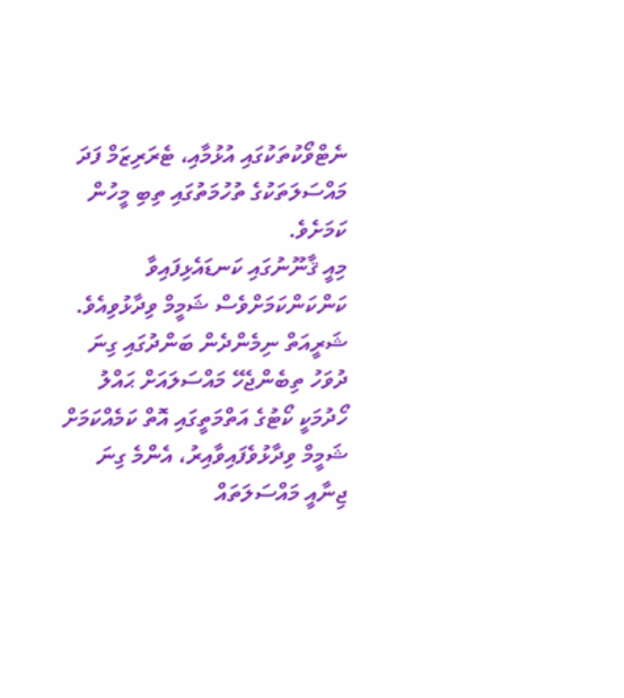ނެޓްވޯކުތަކުގައި އުޅުމާއި، ޓެރަރިޒަމް ފަދަ މައްސަލަތަކުގެ ތުހުމަތުގައި ތިބި މީހުން ކަމަށެވެ.
މިއީ ޤާނޫނުގައި ކަނޑައެޅިފައިވާ ކަންކަންކަމަށްވެސް ޝަމީމް ވިދާޅުވިއެވެ.
ޝަރީއަތް ނިމެންދެން ބަންދުގައި ގިނަ ދުވަހު ތިބެންޖެހޭ މައްސަލައަށް ޙައްލު ހޯދުމަކީ ކޯޓުގެ އަތްމަތީގައި އޮތް ކަމެއްކަމަށް ޝަމީމް ވިދާޅުވެފައިވާއިރު، އެންމެ ގިނަ ޖިނާއީ މައްސަލަތައް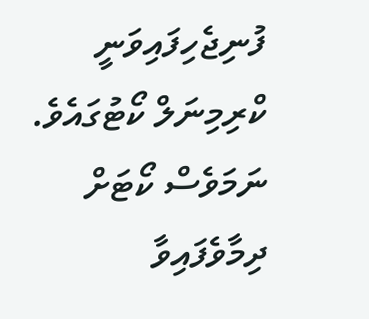ފުނިޖެހިފައިވަނީ ކްރިމިނަލް ކޯޓުގައެވެ. ނަމަވެސް ކޯޓަށް ދިމާވެފައިވާ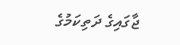ޖާގައިގެ ދަތިކަމުގެ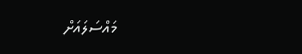މައްސަލައަށް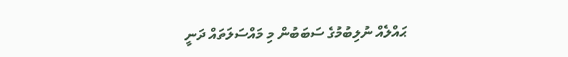ޙައްލެއް ނުލިބުމުގެ ސަބަބުން މި މައްސަލަތައް ދަނީ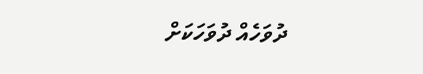ދުވަހެއް ދުވަހަކަށް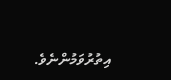އިތުރުވަމުންނެވެ.